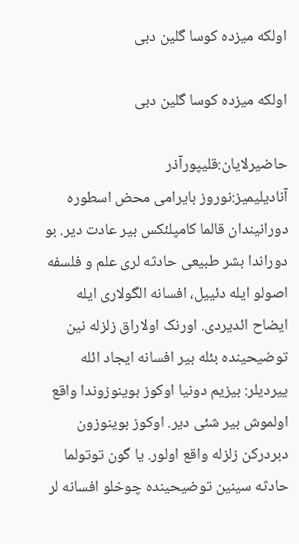اولکه میزده کوسا گلین دبی

اولکه میزده کوسا گلین دبی

حاضیرلایان:قلیپورآذر
آنادیلیمیز:نوروز بایرامی محض اسطوره دورانیندان قالما کامپلئکس بیر عادت دیر. بو دوراندا بشر طبیعی حادثه لری علم و فلسفه اصولو ایله دئییل، افسانه الگولاری ایله ایضاح ائدیردی. اورنک اولاراق زلزله نین توضیحینده بئله بیر افسانه ایجاد ائله ییردیلر: بیزیم دونیا اوکوز بوینوزوندا واقع اولموش بیر شئی دیر. اوکوز بوینوزون دبردرکن زلزله واقع اولور. یا گون توتولما حادثه سینین توضیحینده چوخلو افسانه لر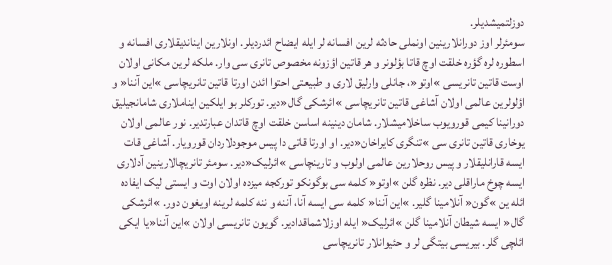دوزلتمیشدیلر.
سومئرلر اوز دورانلارینین اونملی حادثه لرین افسانه لر ایله ایضاح ائدردیلر. اونلارین ایناندیقلاری افسانه و اسطوره لره گؤره خلقت اوچ قاتا بؤلونر و هر قاتین اؤزونه مخصوص تانری سی وار. ملکه لرین مکانی اولان اوست قاتین تانریسی »اوتو«، جانلی وارلیق لاری و طبیعتی احتوا ائدن اورتا قاتین تانریچاسی »این آننا« و اؤلولرین عالمی اولان آشاغی قاتین تانریچاسی »ائرشکی گال«دیر. تورکلر بو ایلکین ایناملاری شامانجیلیق دورانینا کیمی قورویوب ساخلامیشلار. شامان دینینه اساسن خلقت اوچ قاتدان عبارتدیر. نور عالمی اولان یوخاری قاتین تانری سی »تنگری کایراخان«دیر. او اورتا قاتی دا پیس موجودلاردان قورویار. آشاغی قات ایسه قارانلیقلار و پیس روحلارین عالمی اولوب و تارینچاسی »ائرلیک«دیر. سومئر تانریچالارینین آدلاری ایسه چوخ ماراقلی دیر. نظره گلن »اوتو« کلمه سی بوگونکو تورکجه میزده اولان اوت و ایستی لیک ایفاده ائله ین »گون« آنلامینا گلیر. »این آننا« کلمه سی ایسه آنا، آننه و ننه کلمه لرینه اویغون دور. »ائرشکی گال« ایسه شیطان آنلامینا گلن »ائرلیک« ایله اوزلاشماقدادیر. گویون تانریسی اولان »این آننا«یا ایکی ائلچی گلر. بیریسی بیتگی لر و حئیوانلار تانریچاسی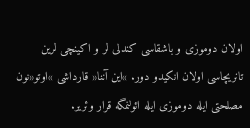اولان دوموزی و باشقاسی کندلی لر و اکینچی لرین تانریچاسی اولان انکیدو دور. »این آننا« قارداشی »اوتو«نون مصلحتی ایله دوموزی ایله ائولنمگه قرار وئریر.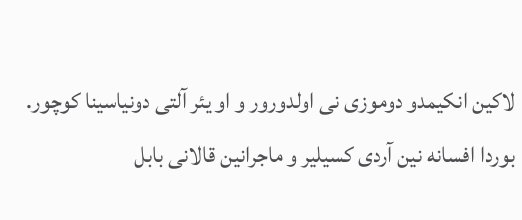لاکین انکیمدو دوموزی نی اولدورور و او یئر آلتی دونیاسینا کوچور. بوردا افسانه نین آردی کسیلیر و ماجرانین قالانی بابل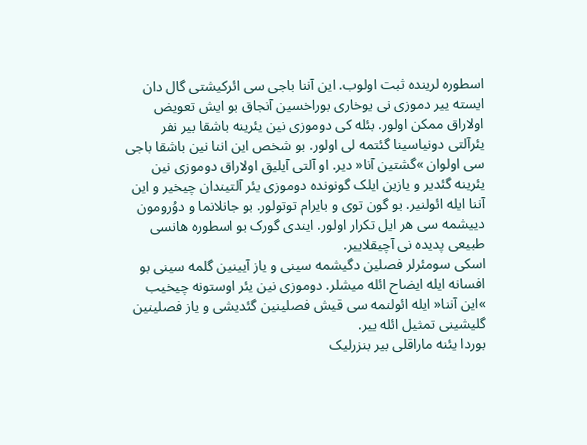اسطوره لرینده ثبت اولوب. این آننا باجی سی ائرکیشتی گال دان ایسته ییر دموزی نی یوخاری بوراخسین آنجاق بو ایش تعویض اولاراق ممکن اولور. بئله کی دوموزی نین یئرینه باشقا بیر نفر یئرآلتی دونیاسینا گئتمه لی اولور. بو شخص این اننا نین باشقا باجی سی اولوان »گشتین آنا« دیر. او آلتی آیلیق اولاراق دوموزی نین یئرینه گئدیر و یازین ایلک گونونده دوموزی یئر آلتیندان چیخیر و این آننا ایله ائولنیر. بو گون توی و بایرام توتولور. بو جانلانما و دوُرومون دییشمه سی هر ایل تکرار اولور. ایندی گورک بو اسطوره هانسی طبیعی پدیده نی آچیقلاییر.
اسکی سومئرلر فصلین دگیشمه سینی و یاز آیینین گلمه سینی بو افسانه ایله ایضاح ائله میشلر. دوموزی نین یئر اوستونه چیخیب »این آننا« ایله ائولنمه سی قیش فصلینین گئدیشی و یاز فصلینین گلیشینی تمثیل ائله ییر.
بوردا یئنه ماراقلی بیر بنزرلیک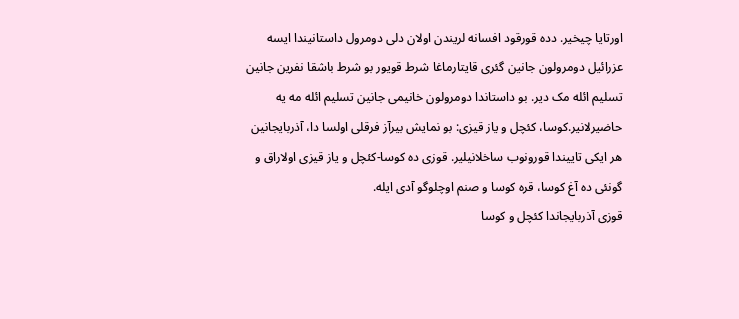اورتایا چیخیر. دده قورقود افسانه لریندن اولان دلی دومرول داستانیندا ایسه عزرائیل دومرولون جانین گئری قایتارماغا شرط قویور بو شرط باشقا نفرین جانین تسلیم ائله مک دیر. بو داستاندا دومرولون خانیمی جانین تسلیم ائله مه یه حاضیرلانیر.کوسا، کئچل و یاز قیزی: بو نمایش بیرآز فرقلی اولسا دا، آذربایجانین هر ایکی تاییندا قورونوب ساخلانیلیر. قوزی ده کوسا-کئچل و یاز قیزی اولاراق و گونئی ده آغ کوسا، قره کوسا و صنم اوچلوگو آدی ایله.
قوزی آذربایجاندا کئچل و کوسا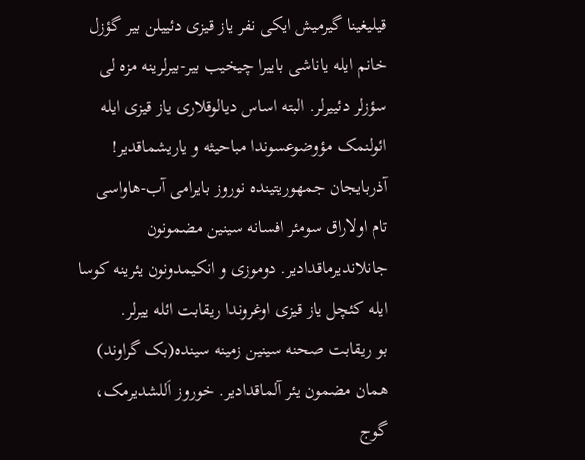قیلیغینا گیرمیش ایکی نفر یاز قیزی دئییلن بیر گؤزل خانم ایله یاناشی باییرا چیخیب بیر-بیرلرینه مزه لی سؤزلر دئییرلر. البته اساس دیالوقلاری یاز قیزی ایله ائولنمک مؤوضوعسوندا مباحیثه و یاریشماقدیر! آذربایجان جمهوریتینده نوروز بایرامی آب-هاواسی تام اولاراق سومئر افسانه سینین مضمونون جانلاندیرماقدادیر. دوموزی و انکیمدونون یئرینه کوسا ایله کئچل یاز قیزی اوغروندا ریقابت ائله ییرلر.
بو ریقابت صحنه سینین زمینه سینده(بک گراوند) همان مضمون یئر آلماقدادیر. خوروز اَللشدیرمک، گوج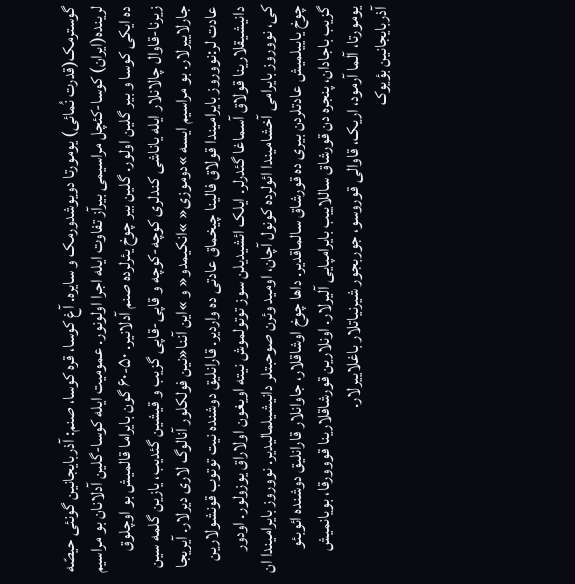گوسترمک(قدرت نُمائی) یومورتا دویوشدورمک و سایره. آغ کوسا، قره کوسا، صنم: آذربایجانین گونئی حیصّه لرینده(ایران) کوسا-کئچل مراسیمی بیرآز تفاوت ایله اجرا اولونور. عمومیت ایله کوسا-گلین آدلانان بو مراسیم ده ایکی کوسا و بیر گلین اولور. گلین بیر چوخ یئرلرده صنم آدلانیر. ۵۰-۶۰ گون بایراما قالمیش بو اوچلوق زیرنا-قاوال چالانلار ایله یاناشی کندلری کوچه-کوچه و قاپی-قاپی گزیب و قیشین گئدیب، یازین گلمه سین جارلاییرلار. بو مراسیم ایسه »دوموزی« »انکیمدو« و »این آننا«نین فولکلور آنالوگ لاری دیرلار. آیریجا عادت لر:نووروز بایرامیندا قولاق فالینا چیخماق عادتی ده واردیر. قارانلیق دوشنده نیت توتوب قونشولارین دانیشیقلارینا قولاق آسماغا گئدرلر. ایلک ائشیدیلن سوز توتولموش نیته اویغون اولاراق یوزولور. اودور کی، نووروز بایرامی آخشامیندا ائولرده کونول آچان، اومید وئرن صوحبتلر دانیشیلمالیدیر. نووروز بایرامیندا ان چوخ یاییلمیش عادتلردن بیری ده قورشاق سالماقدیر. داها چوخ اوشاقلار، جاوانلار قارانلیق دوشنده ائوبئو گزیب باجادان، پنجره دن قورشاق ساللاییب بایرامپایی آلیرلار. اونلارین قورشاقلارینا قووورقا، بویانمیش یومورتا، آلما آرمود، اریک، قاوالی قوروسو، جوربجور شیرنیاتلار باغلاییرلار.
آذربایجانین بؤیوک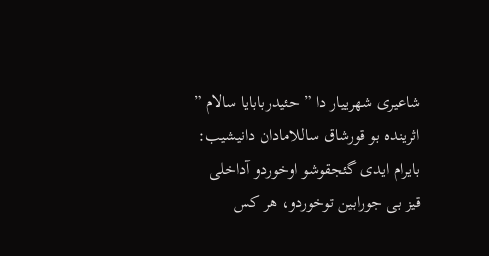شاعیری شهرییار دا ” حئیدربابایا سالام ” اثرینده بو قورشاق ساللامادان دانیشیب: بایرام ایدی گئجقوشو اوخوردو آداخلی قیز بی جورابین توخوردو، هر کس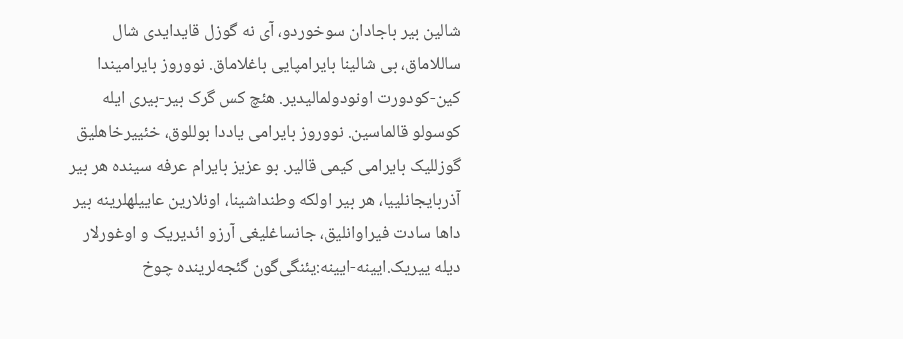شالین بیر باجادان سوخوردو، آی نه گوزل قایدایدی شال ساللاماق، بی شالینا بایرامپایی باغلاماق. نووروز بایرامیندا کین-کودورت اونودولمالیدیر. هئچ کس گرک بیر-بیری ایله کوسولو قالماسین. نووروز بایرامی یاددا بوللوق، خئییرخاهلیق گوزللیک بایرامی کیمی قالیر. بو عزیز بایرام عرفه سینده هر بیر آذربایجانلییا، هر بیر اولکه وطنداشینا، اونلارین عاییلهلرینه بیر داها سادت فیراوانلیق، جانساغلیغی آرزو ائدیریک و اوغورلار دیله ییریک.ایینه-ایینه:یئنگی‌گون گئجه‌لرینده چوخ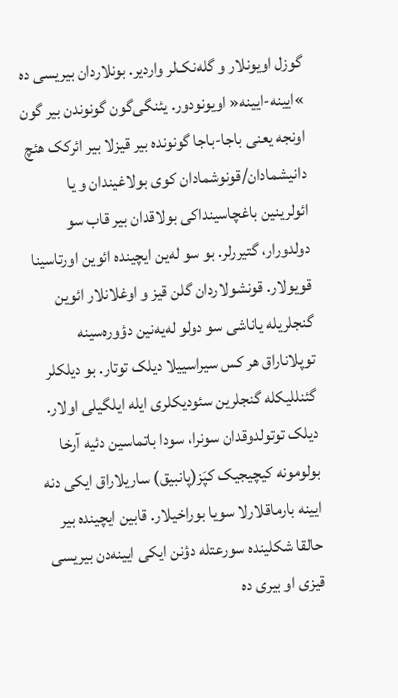گوزل اویونلار و گله‌نک‌لر واردیر. بونلاردان بیریسی ده »ایینه-ایینه« اویونودور. یئنگی‌گون گونوندن بیر گون اونجه یعنی باجا-باجا گونونده بیر قیزلا بیر ائرکک هئچ دانیشمادان/قونوشمادان کوی بولاغیندان و یا ائولرینین باغچاسینداکی بولاقدان بیر قاب سو دولدورار، گتیررلر. بو سو له‌ین ایچینده ائوین اورتاسینا قویولار. قونشولاردان گلن قیز و اوغلانلار ائوین گنجلریله یاناشی سو دولو له‌یه‌نین دؤوره‌سینه توپلاناراق هر کس سیراسییلا دیلک توتار. بو دیلکلر گئنللیکله گنجلرین سئودیکلری ایله ایلگیلی اولار.
دیلک توتولدوقدان سونرا، سودا باتماسین دئیه آرخا بولومونه کیچیجیک کپَز(پانبیق) ساریلاراق ایکی دنه ایینه بارماقلارلا سویا بوراخیلار. قابین ایچینده بیر حالقا شکلینده سورعتله دؤنن ایکی ایینه‌دن بیریسی قیزی او بیری ده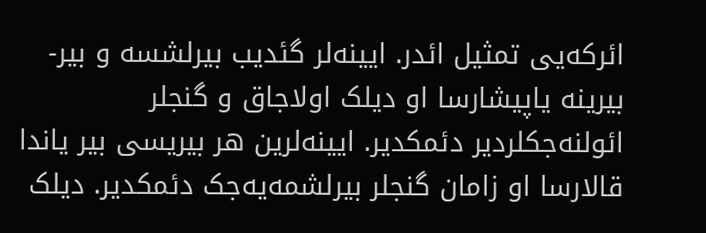ائرکه‌یی تمثیل ائدر. ایینه‌لر گئدیب بیرلشسه و بیر-بیرینه یاپیشارسا او دیلک اولاجاق و گنجلر ائولنه‌جکلردیر دئمکدیر. ایینه‌لرین هر بیریسی بیر یاندا قالارسا او زامان گنجلر بیرلشمه‌یه‌جک دئمکدیر. دیلک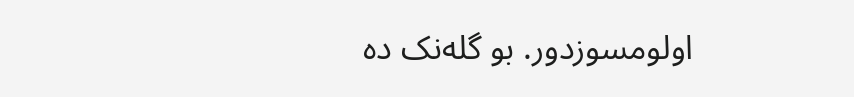اولومسوزدور. بو گله‌نک ده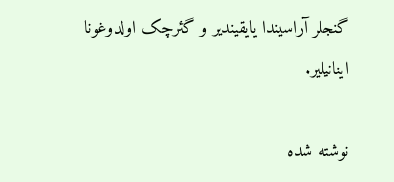گنجلر آراسیندا یایقیندیر و گئرچک اولدوغونا اینانیلیر.

نوشته شده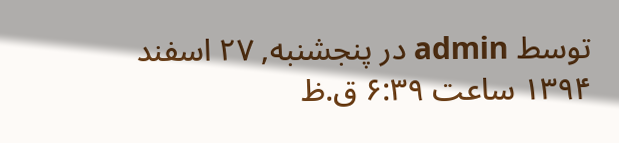توسط admin در پنجشنبه, ۲۷ اسفند ۱۳۹۴ ساعت ۶:۳۹ ق.ظ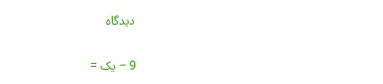دیدگاه


9 − یک =